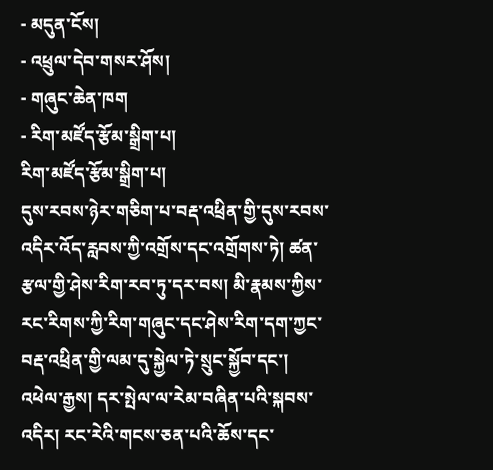- མདུན་ངོས།
- འཕྲུལ་དེབ་གསར་ཤོས།
- གཞུང་ཆེན་ཁག
- རིག་མཛོད་རྩོམ་སྒྲིག་པ།
རིག་མཛོད་རྩོམ་སྒྲིག་པ།
དུས་རབས་ཉེར་གཅིག་པ་བརྡ་འཕྲིན་གྱི་དུས་རབས་འདིར་འོད་རླབས་ཀྱི་འགྲོས་དང་འགྲོགས་ཏེ། ཚན་རྩལ་གྱི་ཤེས་རིག་རབ་ཏུ་དར་བས། མི་རྣམས་ཀྱིས་རང་རིགས་ཀྱི་རིག་གཞུང་དང་ཤེས་རིག་དག་ཀྱང་བརྡ་འཕྲིན་གྱི་ལམ་དུ་སྐྱེལ་ཏེ་སྲུང་སྐྱོབ་དང་། འཕེལ་རྒྱས། དར་སྤེལ་ལ་རེམ་བཞིན་པའི་སྐབས་འདིར། རང་རེའི་གངས་ཅན་པའི་ཆོས་དང་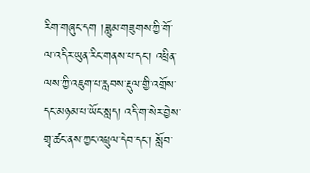རིག་གཞུང་དག །ཟླུམ་གཟུགས་ཀྱི་གོ་ལ་འདིར་ཡུན་རིང་གནས་པ་དང་། འཕྲིན་ལས་ཀྱི་འཇུག་པ་རླབས་རྡུལ་གྱི་འགྲོས་དང་མཉམ་པ་ཡོང་སླད། འདི་ག་སེར་བྱེས་གྲྭ་ཚང་ནས་ཀྱང་འཕྲུལ་དེབ་དང་། སློབ་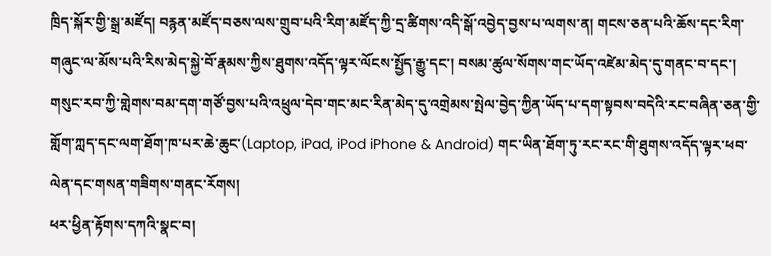ཁྲིད་སྐོར་གྱི་སྒྲ་མཛོད། བརྙན་མཛོད་བཅས་ལས་གྲུབ་པའི་རིག་མཛོད་ཀྱི་དྲ་ཚིགས་འདི་སྒོ་འབྱེད་བྱས་པ་ལགས་ན། གངས་ཅན་པའི་ཆོས་དང་རིག་གཞུང་ལ་མོས་པའི་རིས་མེད་སྐྱེ་བོ་རྣམས་ཀྱིས་ཐུགས་འདོད་ལྟར་ལོངས་སྤྱོད་རྒྱུ་དང་། བསམ་ཚུལ་སོགས་གང་ཡོད་འཛེམ་མེད་དུ་གནང་བ་དང་། གསུང་རབ་ཀྱི་གླེགས་བམ་དག་གཙོ་བྱས་པའི་འཕྲུལ་དེབ་གང་མང་རིན་མེད་དུ་འགྲེམས་སྤེལ་བྱེད་ཀྱིན་ཡོད་པ་དག་སྟབས་བདེའི་རང་བཞིན་ཅན་གྱི་གློག་ཀླད་དང་ལག་ཐོག་ཁ་པར་ཆེ་ཆུང་(Laptop, iPad, iPod iPhone & Android) གང་ཡིན་ཐོག་ཏུ་རང་རང་གི་ཐུགས་འདོད་ལྟར་ཕབ་ལེན་དང་གསན་གཟིགས་གནང་རོགས།
ཕར་ཕྱིན་རྟོགས་དཀའི་སྣང་བ།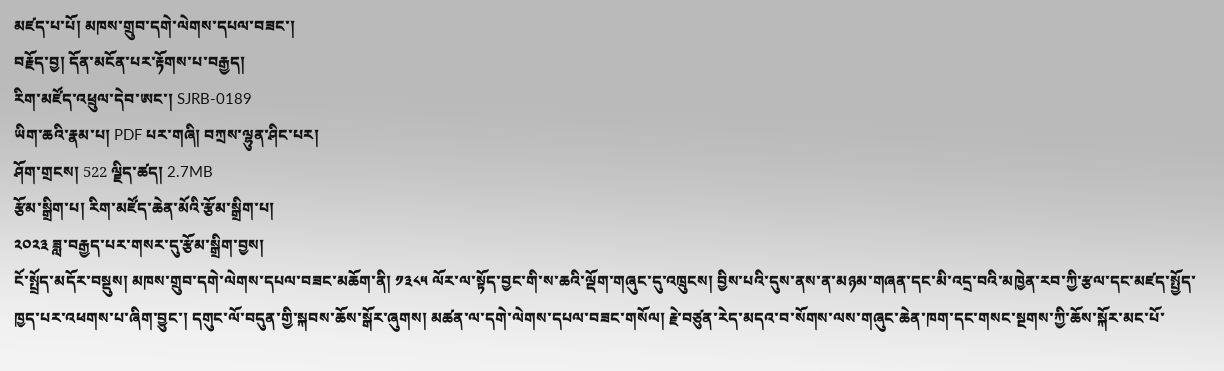མཛད་པ་པོ། མཁས་གྲུབ་དགེ་ལེགས་དཔལ་བཟང་།
བརྗོད་བྱ། དོན་མངོན་པར་རྟོགས་པ་བརྒྱད།
རིག་མཛོད་འཕྲུལ་དེབ་ཨང་། SJRB-0189
ཡིག་ཆའི་རྣམ་པ། PDF པར་གཞི། བཀྲས་ལྷུན་ཤིང་པར།
ཤོག་གྲངས། 522 ལྗིད་ཚད། 2.7MB
རྩོམ་སྒྲིག་པ། རིག་མཛོད་ཆེན་མོའི་རྩོམ་སྒྲིག་པ།
༢༠༢༣ ཟླ་བརྒྱད་པར་གསར་དུ་རྩོམ་སྒྲིག་བྱས།
ངོ་སྤྲོད་མདོར་བསྡུས། མཁས་གྲུབ་དགེ་ལེགས་དཔལ་བཟང་མཆོག་ནི། ༡༣༨༥ ལོར་ལ་སྟོད་བྱང་གི་ས་ཆའི་ལྡོག་གཞུང་དུ་འཁྲུངས། བྱིས་པའི་དུས་ནས་ན་མཉམ་གཞན་དང་མི་འདྲ་བའི་མཁྱེན་རབ་ཀྱི་རྩལ་དང་མཛད་སྤྱོད་ཁྱད་པར་འཕགས་པ་ཞིག་བྱུང་། དགུང་ལོ་བདུན་གྱི་སྐབས་ཆོས་སྒོར་ཞུགས། མཚན་ལ་དགེ་ལེགས་དཔལ་བཟང་གསོལ། རྗེ་བཙུན་རེད་མདའ་བ་སོགས་ལས་གཞུང་ཆེན་ཁག་དང་གསང་སྔགས་ཀྱི་ཆོས་སྐོར་མང་པོ་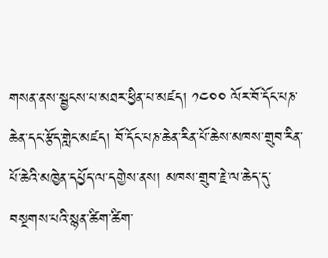གསན་ནས་སྦྱངས་པ་མཐར་ཕྱིན་པ་མཛད། ༡༤༠༠ ལོར་བོ་དོང་པཎ་ཆེན་དང་རྩོད་གླེང་མཛད། བོ་དོང་པཎ་ཆེན་རིན་པོ་ཆེས་མཁས་གྲུབ་རིན་པོ་ཆེའི་མཁྱེན་དཔྱོད་ལ་དགྱེས་ནས། མཁས་གྲུབ་རྗེ་ལ་ཆེད་དུ་བསྔགས་པའི་སྙན་ཚིག་ཚིག་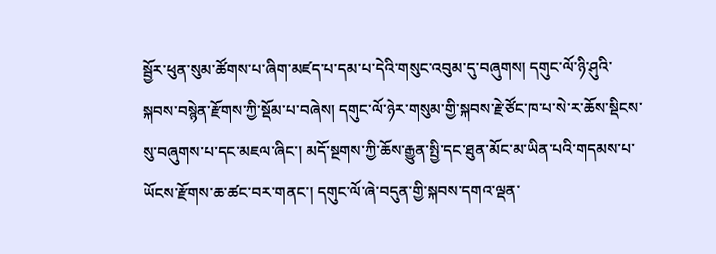སྦྱོར་ཕུན་སུམ་ཚོགས་པ་ཞིག་མཛད་པ་དམ་པ་དེའི་གསུང་འབུམ་དུ་བཞུགས། དགུང་ལོ་ཉི་ཤུའི་སྐབས་བསྙེན་རྫོགས་ཀྱི་སྡོམ་པ་བཞེས། དགུང་ལོ་ཉེར་གསུམ་གྱི་སྐབས་རྗེ་ཙོང་ཁ་པ་སེ་ར་ཆོས་སྡིངས་སུ་བཞུགས་པ་དང་མཇལ་ཞིང་། མདོ་སྔགས་ཀྱི་ཆོས་རྒྱུན་སྤྱི་དང་ཐུན་མོང་མ་ཡིན་པའི་གདམས་པ་ཡོངས་རྫོགས་ཆ་ཚང་བར་གནང་། དགུང་ལོ་ཞེ་བདུན་གྱི་སྐབས་དགའ་ལྡན་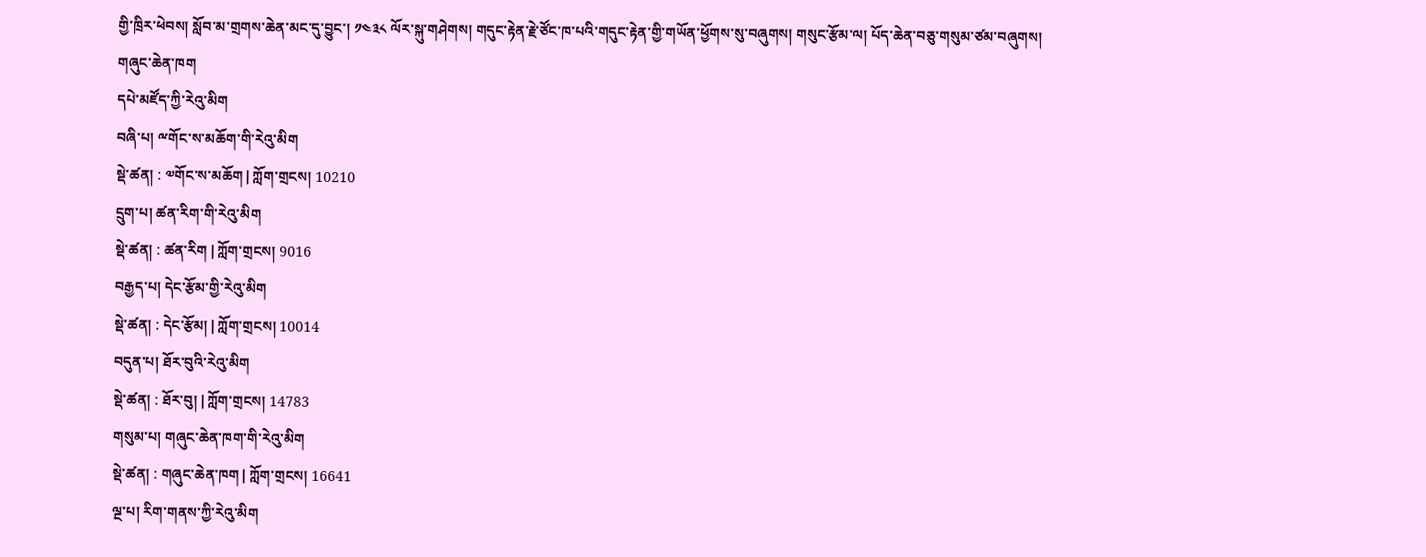གྱི་ཁྲིར་ཕེབས། སློབ་མ་གྲགས་ཆེན་མང་དུ་བྱུང་། ༡༤༣༨ ལོར་སྐུ་གཤེགས། གདུང་རྟེན་རྗེ་ཙོང་ཁ་པའི་གདུང་རྟེན་གྱི་གཡོན་ཕྱོགས་སུ་བཞུགས། གསུང་རྩོམ་ལ། པོད་ཆེན་བཅུ་གསུམ་ཙམ་བཞུགས།
གཞུང་ཆེན་ཁག
དཔེ་མཛོད་ཀྱི་རེའུ་མིག
བཞི་པ། ྋགོང་ས་མཆོག་གི་རེའུ་མིག
སྡེ་ཚན། : ༧གོང་ས་མཆོག | ཀློག་གྲངས། 10210
དྲུག་པ། ཚན་རིག་གི་རེའུ་མིག
སྡེ་ཚན། : ཚན་རིག | ཀློག་གྲངས། 9016
བརྒྱད་པ། དེང་རྩོམ་གྱི་རེའུ་མིག
སྡེ་ཚན། : དེང་རྩོམ། | ཀློག་གྲངས། 10014
བདུན་པ། ཐོར་བུའི་རེའུ་མིག
སྡེ་ཚན། : ཐོར་བུ། | ཀློག་གྲངས། 14783
གསུམ་པ། གཞུང་ཆེན་ཁག་གི་རེའུ་མིག
སྡེ་ཚན། : གཞུང་ཆེན་ཁག | ཀློག་གྲངས། 16641
ལྔ་པ། རིག་གནས་ཀྱི་རེའུ་མིག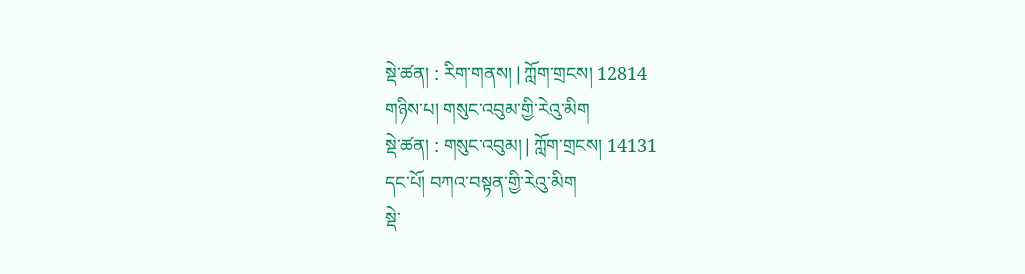སྡེ་ཚན། : རིག་གནས། | ཀློག་གྲངས། 12814
གཉིས་པ། གསུང་འབུམ་གྱི་རེའུ་མིག
སྡེ་ཚན། : གསུང་འབུམ། | ཀློག་གྲངས། 14131
དང་པོ། བཀའ་བསྟན་གྱི་རེའུ་མིག
སྡེ་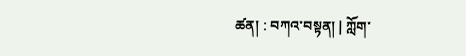ཚན། : བཀའ་བསྟན། | ཀློག་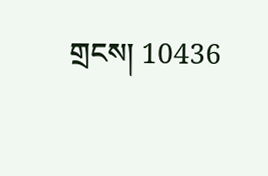གྲངས། 10436